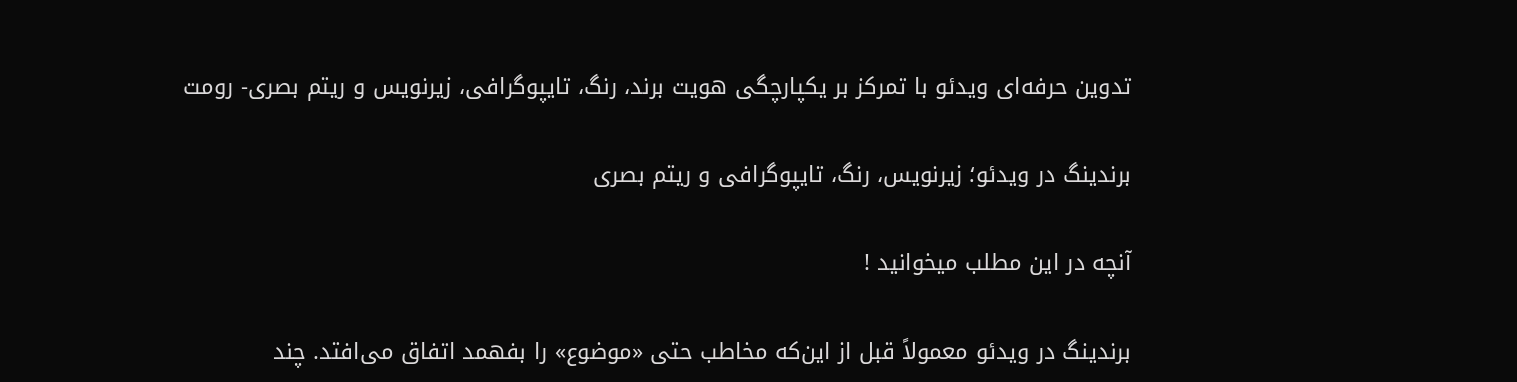تدوین حرفه‌ای ویدئو با تمرکز بر یکپارچگی هویت برند، رنگ، تایپوگرافی، زیرنویس و ریتم بصری- رومت

برندینگ در ویدئو؛ زیرنویس، رنگ، تایپوگرافی و ریتم بصری

آنچه در این مطلب میخوانید !

برندینگ در ویدئو معمولاً قبل از این‌که مخاطب حتی «موضوع» را بفهمد اتفاق می‌افتد. چند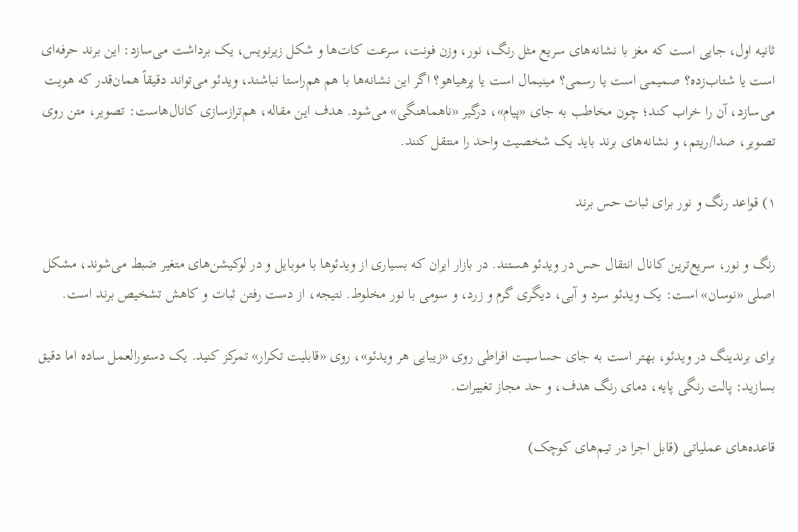ثانیه اول، جایی است که مغز با نشانه‌های سریع مثل رنگ، نور، وزن فونت، سرعت کات‌ها و شکل زیرنویس، یک برداشت می‌سازد: این برند حرفه‌ای است یا شتاب‌زده؟ صمیمی است یا رسمی؟ مینیمال است یا پرهیاهو؟ اگر این نشانه‌ها با هم هم‌راستا نباشند، ویدئو می‌تواند دقیقاً همان‌قدر که هویت می‌سازد، آن را خراب کند؛ چون مخاطب به جای «پیام»، درگیر «ناهماهنگی» می‌شود. هدف این مقاله، هم‌ترازسازی کانال‌هاست: تصویر، متن روی تصویر، صدا/ریتم، و نشانه‌های برند باید یک شخصیت واحد را منتقل کنند.

۱) قواعد رنگ و نور برای ثبات حس برند

رنگ و نور، سریع‌ترین کانال انتقال حس در ویدئو هستند. در بازار ایران که بسیاری از ویدئوها با موبایل و در لوکیشن‌های متغیر ضبط می‌شوند، مشکل اصلی «نوسان» است: یک ویدئو سرد و آبی، دیگری گرم و زرد، و سومی با نور مخلوط. نتیجه، از دست رفتن ثبات و کاهش تشخیص برند است.

برای برندینگ در ویدئو، بهتر است به جای حساسیت افراطی روی «زیبایی هر ویدئو»، روی «قابلیت تکرار» تمرکز کنید. یک دستورالعمل ساده اما دقیق بسازید: پالت رنگی پایه، دمای رنگ هدف، و حد مجاز تغییرات.

قاعده‌های عملیاتی (قابل اجرا در تیم‌های کوچک)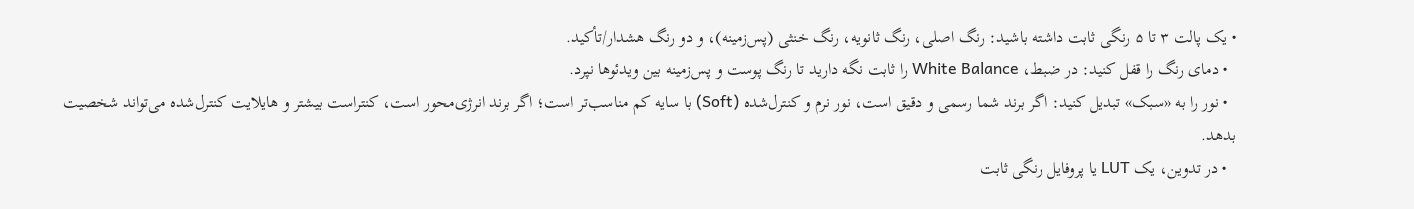• یک پالت ۳ تا ۵ رنگی ثابت داشته باشید: رنگ اصلی، رنگ ثانویه، رنگ خنثی (پس‌زمینه)، و دو رنگ هشدار/تأکید.
  • دمای رنگ را قفل کنید: در ضبط، White Balance را ثابت نگه دارید تا رنگ پوست و پس‌زمینه بین ویدئوها نپرد.
  • نور را به «سبک» تبدیل کنید: اگر برند شما رسمی و دقیق است، نور نرم و کنترل‌شده (Soft) با سایه کم مناسب‌تر است؛ اگر برند انرژی‌محور است، کنتراست بیشتر و هایلایت کنترل‌شده می‌تواند شخصیت بدهد.
  • در تدوین، یک LUT یا پروفایل رنگی ثابت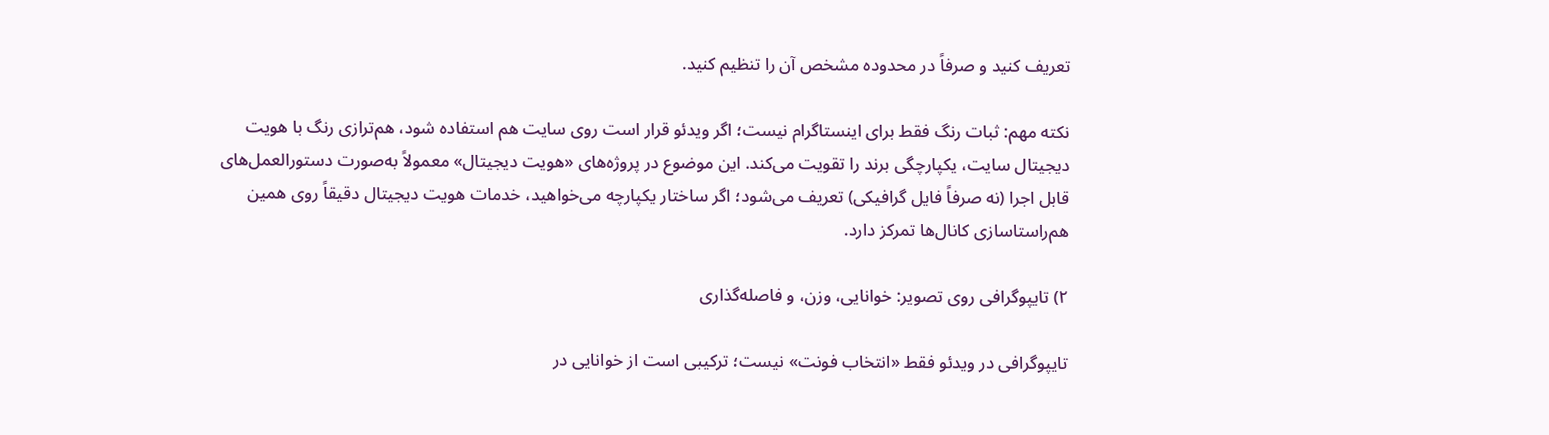تعریف کنید و صرفاً در محدوده مشخص آن را تنظیم کنید.

نکته مهم: ثبات رنگ فقط برای اینستاگرام نیست؛ اگر ویدئو قرار است روی سایت هم استفاده شود، هم‌ترازی رنگ با هویت دیجیتال سایت، یکپارچگی برند را تقویت می‌کند. این موضوع در پروژه‌های «هویت دیجیتال» معمولاً به‌صورت دستورالعمل‌های قابل اجرا (نه صرفاً فایل گرافیکی) تعریف می‌شود؛ اگر ساختار یکپارچه می‌خواهید، خدمات هویت دیجیتال دقیقاً روی همین هم‌راستاسازی کانال‌ها تمرکز دارد.

۲) تایپوگرافی روی تصویر: خوانایی، وزن، و فاصله‌گذاری

تایپوگرافی در ویدئو فقط «انتخاب فونت» نیست؛ ترکیبی است از خوانایی در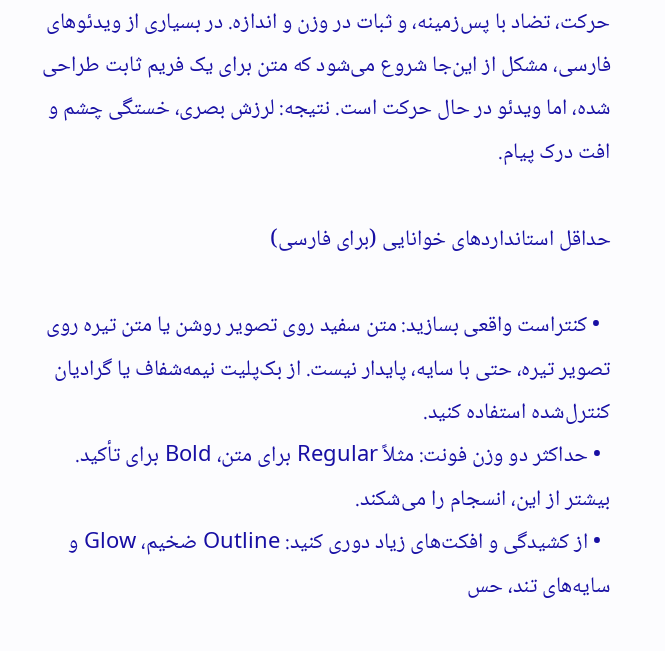حرکت، تضاد با پس‌زمینه، و ثبات در وزن و اندازه. در بسیاری از ویدئوهای فارسی، مشکل از این‌جا شروع می‌شود که متن برای یک فریم ثابت طراحی شده، اما ویدئو در حال حرکت است. نتیجه: لرزش بصری، خستگی چشم و افت درک پیام.

حداقل استانداردهای خوانایی (برای فارسی)

  • کنتراست واقعی بسازید: متن سفید روی تصویر روشن یا متن تیره روی تصویر تیره، حتی با سایه، پایدار نیست. از بک‌پلیت نیمه‌شفاف یا گرادیان کنترل‌شده استفاده کنید.
  • حداکثر دو وزن فونت: مثلاً Regular برای متن، Bold برای تأکید. بیشتر از این، انسجام را می‌شکند.
  • از کشیدگی و افکت‌های زیاد دوری کنید: Outline ضخیم، Glow و سایه‌های تند، حس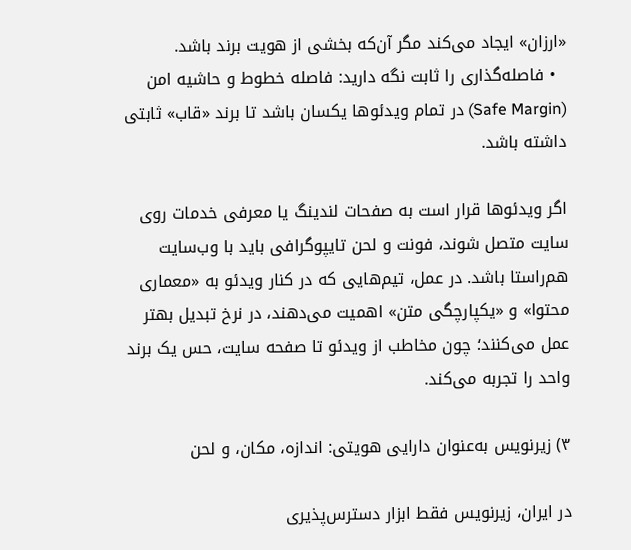«ارزان» ایجاد می‌کند مگر آن‌که بخشی از هویت برند باشد.
  • فاصله‌گذاری را ثابت نگه دارید: فاصله خطوط و حاشیه امن (Safe Margin) در تمام ویدئوها یکسان باشد تا برند «قاب» ثابتی داشته باشد.

اگر ویدئوها قرار است به صفحات لندینگ یا معرفی خدمات روی سایت متصل شوند، فونت و لحن تایپوگرافی باید با وب‌سایت هم‌راستا باشد. در عمل، تیم‌هایی که در کنار ویدئو به «معماری محتوا» و «یکپارچگی متن» اهمیت می‌دهند، در نرخ تبدیل بهتر عمل می‌کنند؛ چون مخاطب از ویدئو تا صفحه سایت، حس یک برند واحد را تجربه می‌کند.

۳) زیرنویس به‌عنوان دارایی هویتی: اندازه، مکان، و لحن

در ایران، زیرنویس فقط ابزار دسترس‌پذیری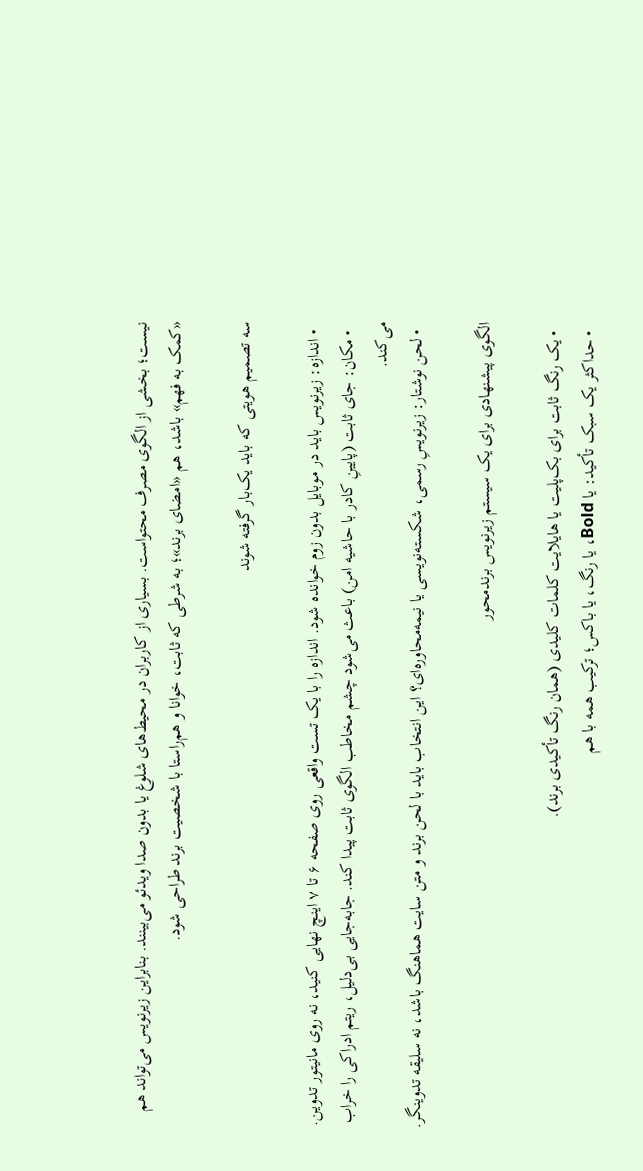نیست؛ بخشی از الگوی مصرف محتواست. بسیاری از کاربران در محیط‌های شلوغ یا بدون صدا ویدئو می‌بینند. بنابراین زیرنویس می‌تواند هم «کمک به فهم» باشد، هم «امضای برند»؛ به شرطی که ثابت، خوانا و هم‌راستا با شخصیت برند طراحی شود.

سه تصمیم هویتی که باید یک‌بار گرفته شوند

  • اندازه: زیرنویس باید در موبایل بدون زوم خوانده شود. اندازه را با یک تست واقعی روی صفحه ۶ تا ۷ اینچ نهایی کنید، نه روی مانیتور تدوین.
  • مکان: جای ثابت (پایینِ کادر با حاشیه امن) باعث می‌شود چشم مخاطب الگوی ثابت پیدا کند. جابه‌جایی بی‌دلیل، ریتم ادراکی را خراب می‌کند.
  • لحن نوشتار: زیرنویسِ رسمی، شکسته‌نویسی یا نیمه‌محاوره‌ای؟ این انتخاب باید با لحن برند و متن سایت هماهنگ باشد، نه سلیقه تدوینگر.

الگوی پیشنهادی برای یک سیستم زیرنویس برندمحور

  • یک رنگ ثابت برای بک‌پلیت یا هایلایت کلمات کلیدی (همان رنگ تأکیدی برند).
  • حداکثر یک سبک تأکید: یا Bold، یا رنگ، یا باکس؛ ترکیب همه با هم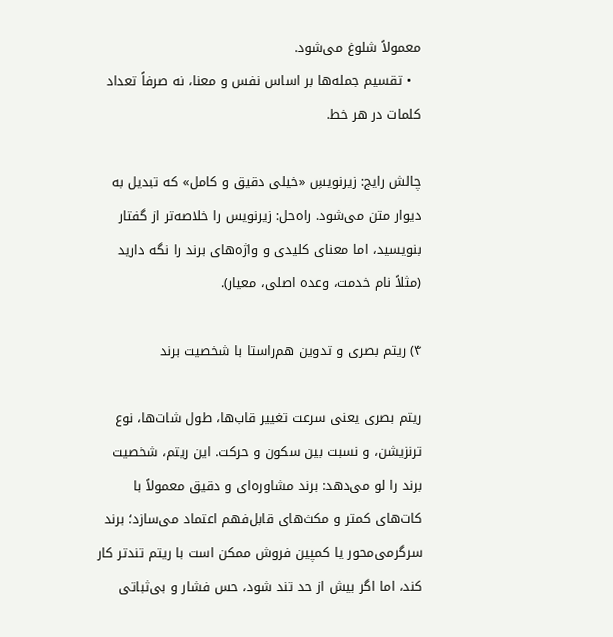معمولاً شلوغ می‌شود.
  • تقسیم جمله‌ها بر اساس نفس و معنا، نه صرفاً تعداد کلمات در هر خط.

چالش رایج: زیرنویسِ «خیلی دقیق و کامل» که تبدیل به دیوار متن می‌شود. راه‌حل: زیرنویس را خلاصه‌تر از گفتار بنویسید، اما معنای کلیدی و واژه‌های برند را نگه دارید (مثلاً نام خدمت، وعده اصلی، معیار).

۴) ریتم بصری و تدوین هم‌راستا با شخصیت برند

ریتم بصری یعنی سرعت تغییر قاب‌ها، طول شات‌ها، نوع ترنزیشن، و نسبت بین سکون و حرکت. این ریتم، شخصیت برند را لو می‌دهد: برند مشاوره‌ای و دقیق معمولاً با کات‌های کمتر و مکث‌های قابل‌فهم اعتماد می‌سازد؛ برند سرگرمی‌محور یا کمپین فروش ممکن است با ریتم تندتر کار کند، اما اگر بیش از حد تند شود، حس فشار و بی‌ثباتی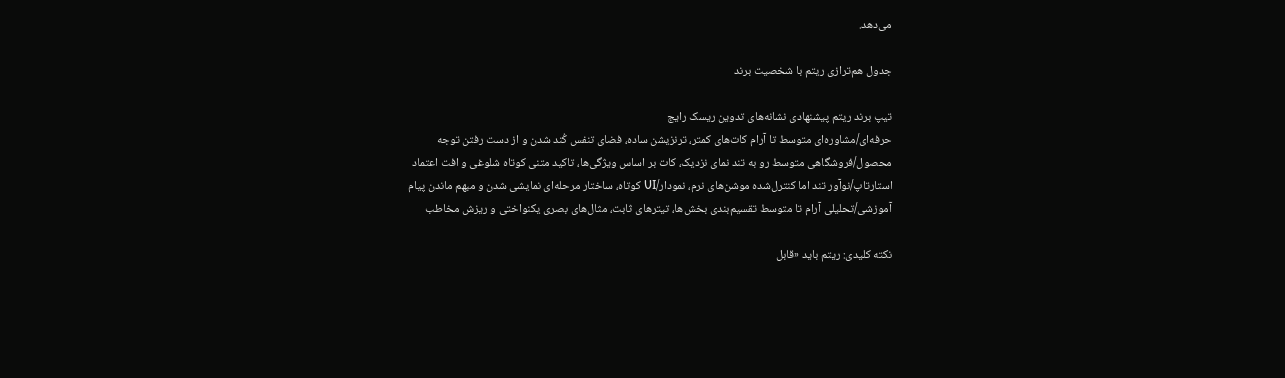می‌دهد.

جدول هم‌ترازی ریتم با شخصیت برند

تیپ برند ریتم پیشنهادی نشانه‌های تدوین ریسک رایج
حرفه‌ای/مشاوره‌ای متوسط تا آرام کات‌های کمتر، ترنزیشن ساده، فضای تنفس کُند شدن و از دست رفتن توجه
محصول/فروشگاهی متوسط رو به تند نمای نزدیک، کات بر اساس ویژگی‌ها، تاکید متنی کوتاه شلوغی و افت اعتماد
استارتاپ/نوآور تند اما کنترل‌شده موشن‌های نرم، نمودار/UI کوتاه، ساختار مرحله‌ای نمایشی شدن و مبهم ماندن پیام
آموزشی/تحلیلی آرام تا متوسط تقسیم‌بندی بخش‌ها، تیترهای ثابت، مثال‌های بصری یکنواختی و ریزش مخاطب

نکته کلیدی: ریتم باید «قابل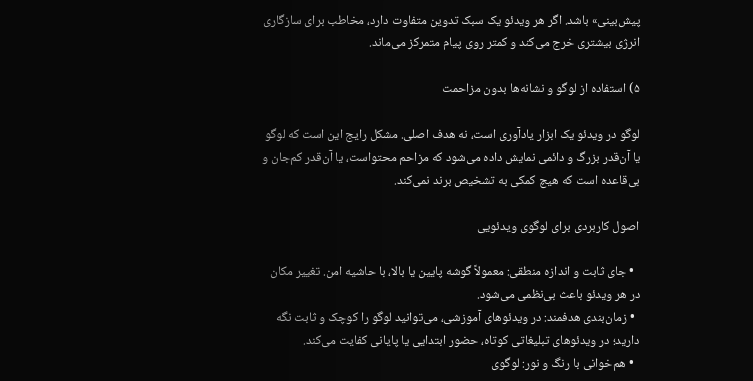پیش‌بینی» باشد. اگر هر ویدئو یک سبک تدوین متفاوت دارد، مخاطب برای سازگاری انرژی بیشتری خرج می‌کند و کمتر روی پیام متمرکز می‌ماند.

۵) استفاده از لوگو و نشانه‌ها بدون مزاحمت

لوگو در ویدئو یک ابزار یادآوری است، نه هدف اصلی. مشکل رایج این است که لوگو یا آن‌قدر بزرگ و دائمی نمایش داده می‌شود که مزاحم محتواست، یا آن‌قدر کم‌جان و بی‌قاعده است که هیچ کمکی به تشخیص برند نمی‌کند.

اصول کاربردی برای لوگوی ویدئویی

  • جای ثابت و اندازه منطقی: معمولاً گوشه پایین یا بالا، با حاشیه امن. تغییر مکان در هر ویدئو باعث بی‌نظمی می‌شود.
  • زمان‌بندی هدفمند: در ویدئوهای آموزشی، می‌توانید لوگو را کوچک و ثابت نگه دارید؛ در ویدئوهای تبلیغاتی کوتاه، حضور ابتدایی یا پایانی کفایت می‌کند.
  • هم‌خوانی با رنگ و نور: لوگوی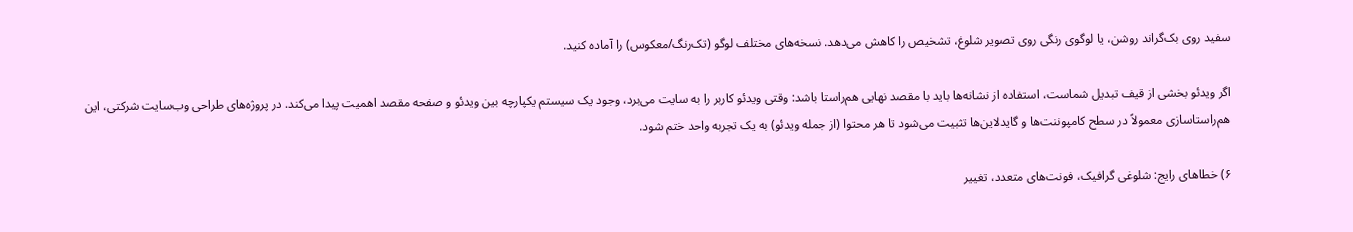سفید روی بک‌گراند روشن، یا لوگوی رنگی روی تصویر شلوغ، تشخیص را کاهش می‌دهد. نسخه‌های مختلف لوگو (تک‌رنگ/معکوس) را آماده کنید.

اگر ویدئو بخشی از قیف تبدیل شماست، استفاده از نشانه‌ها باید با مقصد نهایی هم‌راستا باشد: وقتی ویدئو کاربر را به سایت می‌برد، وجود یک سیستم یکپارچه بین ویدئو و صفحه مقصد اهمیت پیدا می‌کند. در پروژه‌های طراحی وب‌سایت شرکتی، این هم‌راستاسازی معمولاً در سطح کامپوننت‌ها و گایدلاین‌ها تثبیت می‌شود تا هر محتوا (از جمله ویدئو) به یک تجربه واحد ختم شود.

۶) خطاهای رایج: شلوغی گرافیک، فونت‌های متعدد، تغییر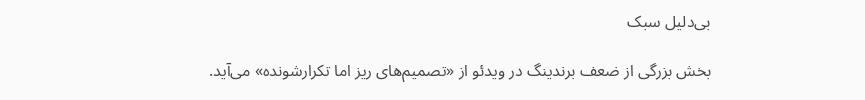بی‌دلیل سبک

بخش بزرگی از ضعف برندینگ در ویدئو از «تصمیم‌های ریز اما تکرارشونده» می‌آید.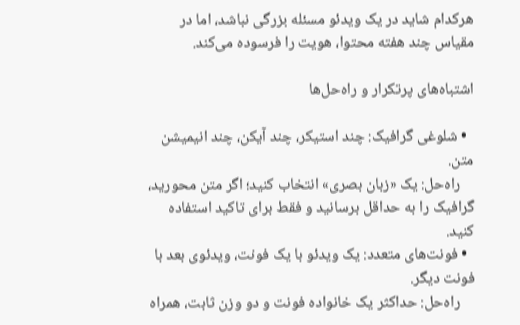هرکدام شاید در یک ویدئو مسئله بزرگی نباشد، اما در مقیاس چند هفته محتوا، هویت را فرسوده می‌کند.

اشتباه‌های پرتکرار و راه‌حل‌ها

  • شلوغی گرافیک: چند استیکر، چند آیکن، چند انیمیشن متن.
    راه‌حل: یک «زبان بصری» انتخاب کنید؛ اگر متن محورید، گرافیک را به حداقل برسانید و فقط برای تاکید استفاده کنید.
  • فونت‌های متعدد: یک ویدئو با یک فونت، ویدئوی بعد با فونت دیگر.
    راه‌حل: حداکثر یک خانواده فونت و دو وزن ثابت، همراه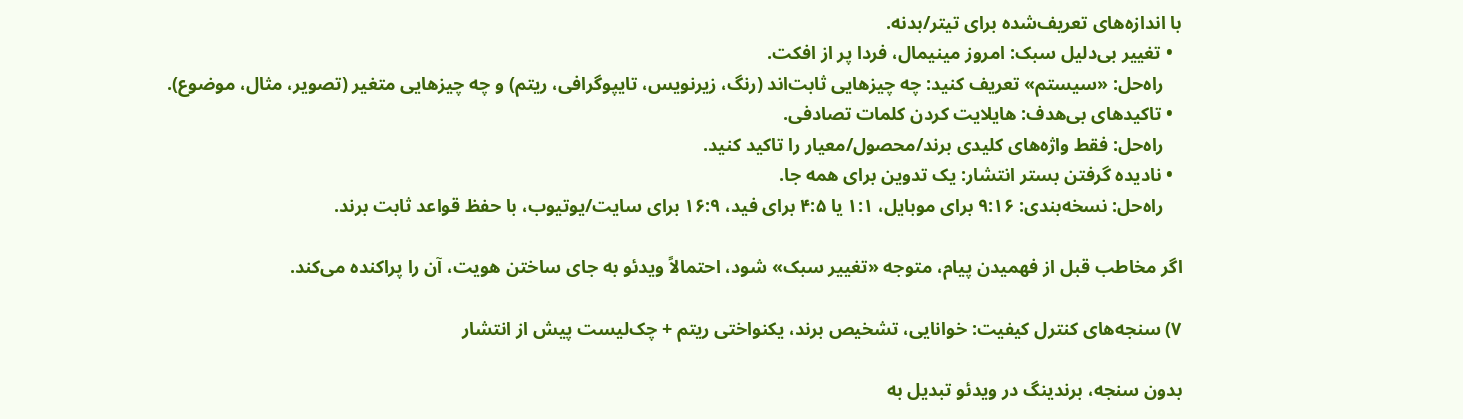با اندازه‌های تعریف‌شده برای تیتر/بدنه.
  • تغییر بی‌دلیل سبک: امروز مینیمال، فردا پر از افکت.
    راه‌حل: «سیستم» تعریف کنید: چه چیزهایی ثابت‌اند (رنگ، زیرنویس، تایپوگرافی، ریتم) و چه چیزهایی متغیر (تصویر، مثال، موضوع).
  • تاکیدهای بی‌هدف: هایلایت کردن کلمات تصادفی.
    راه‌حل: فقط واژه‌های کلیدی برند/محصول/معیار را تاکید کنید.
  • نادیده گرفتن بستر انتشار: یک تدوین برای همه جا.
    راه‌حل: نسخه‌بندی: ۹:۱۶ برای موبایل، ۱:۱ یا ۴:۵ برای فید، ۱۶:۹ برای سایت/یوتیوب، با حفظ قواعد ثابت برند.

اگر مخاطب قبل از فهمیدن پیام، متوجه «تغییر سبک» شود، احتمالاً ویدئو به جای ساختن هویت، آن را پراکنده می‌کند.

۷) سنجه‌های کنترل کیفیت: خوانایی، تشخیص برند، یکنواختی ریتم + چک‌لیست پیش از انتشار

بدون سنجه، برندینگ در ویدئو تبدیل به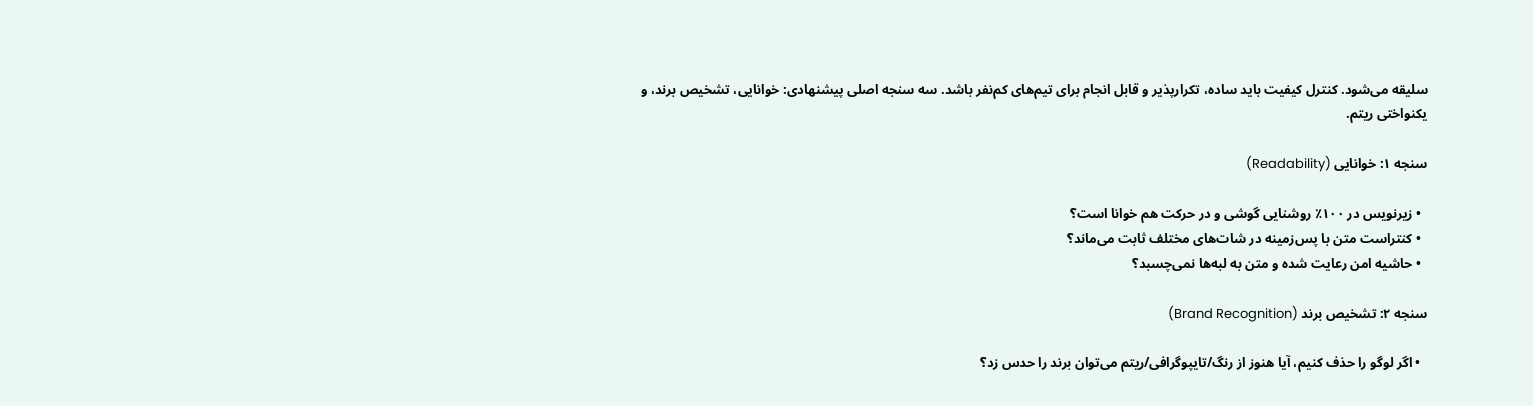سلیقه می‌شود. کنترل کیفیت باید ساده، تکرارپذیر و قابل انجام برای تیم‌های کم‌نفر باشد. سه سنجه اصلی پیشنهادی: خوانایی، تشخیص برند، و یکنواختی ریتم.

سنجه ۱: خوانایی (Readability)

  • زیرنویس در ۱۰۰٪ روشنایی گوشی و در حرکت هم خوانا است؟
  • کنتراست متن با پس‌زمینه در شات‌های مختلف ثابت می‌ماند؟
  • حاشیه امن رعایت شده و متن به لبه‌ها نمی‌چسبد؟

سنجه ۲: تشخیص برند (Brand Recognition)

  • اگر لوگو را حذف کنیم، آیا هنوز از رنگ/تایپوگرافی/ریتم می‌توان برند را حدس زد؟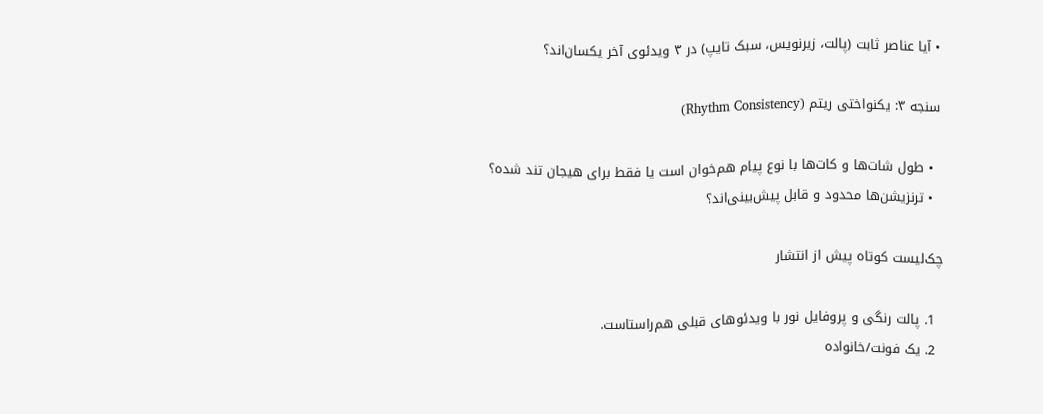• آیا عناصر ثابت (پالت، زیرنویس، سبک تایپ) در ۳ ویدئوی آخر یکسان‌اند؟

سنجه ۳: یکنواختی ریتم (Rhythm Consistency)

  • طول شات‌ها و کات‌ها با نوع پیام هم‌خوان است یا فقط برای هیجان تند شده؟
  • ترنزیشن‌ها محدود و قابل پیش‌بینی‌اند؟

چک‌لیست کوتاه پیش از انتشار

  1. پالت رنگی و پروفایل نور با ویدئوهای قبلی هم‌راستاست.
  2. یک فونت/خانواده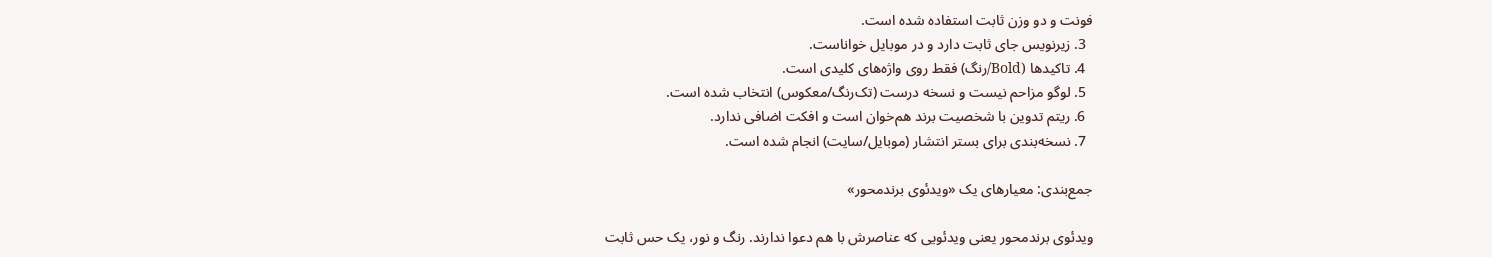فونت و دو وزن ثابت استفاده شده است.
  3. زیرنویس جای ثابت دارد و در موبایل خواناست.
  4. تاکیدها (Bold/رنگ) فقط روی واژه‌های کلیدی است.
  5. لوگو مزاحم نیست و نسخه درست (تک‌رنگ/معکوس) انتخاب شده است.
  6. ریتم تدوین با شخصیت برند هم‌خوان است و افکت اضافی ندارد.
  7. نسخه‌بندی برای بستر انتشار (موبایل/سایت) انجام شده است.

جمع‌بندی: معیارهای یک «ویدئوی برندمحور»

ویدئوی برندمحور یعنی ویدئویی که عناصرش با هم دعوا ندارند. رنگ و نور، یک حس ثابت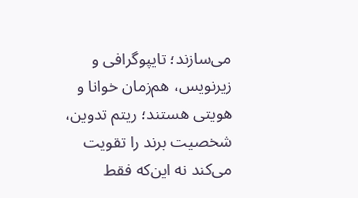می‌سازند؛ تایپوگرافی و زیرنویس، هم‌زمان خوانا و هویتی هستند؛ ریتم تدوین، شخصیت برند را تقویت می‌کند نه این‌که فقط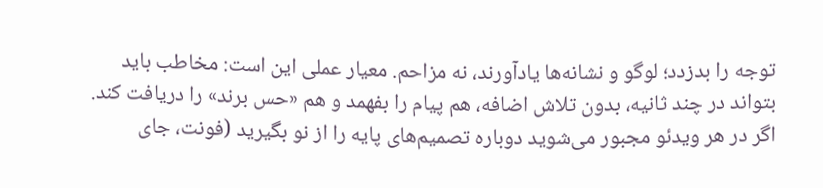توجه را بدزدد؛ لوگو و نشانه‌ها یادآورند، نه مزاحم. معیار عملی این است: مخاطب باید بتواند در چند ثانیه، بدون تلاش اضافه، هم پیام را بفهمد و هم «حس برند» را دریافت کند. اگر در هر ویدئو مجبور می‌شوید دوباره تصمیم‌های پایه را از نو بگیرید (فونت، جای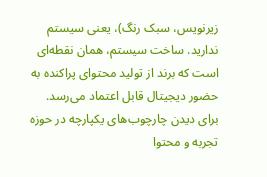زیرنویس، سبک رنگ)، یعنی سیستم ندارید. ساخت سیستم، همان نقطه‌ای است که برند از تولید محتوای پراکنده به حضور دیجیتال قابل اعتماد می‌رسد. برای دیدن چارچوب‌های یکپارچه در حوزه تجربه و محتوا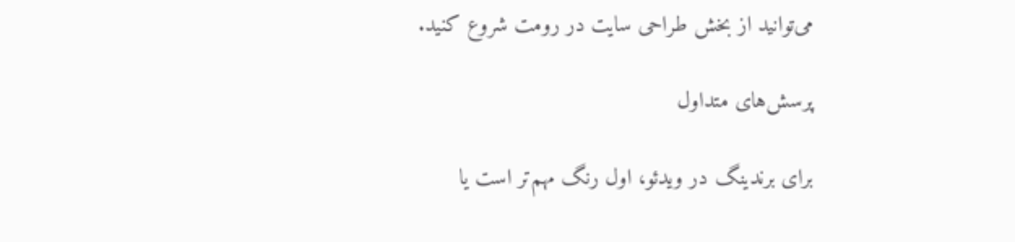می‌توانید از بخش طراحی سایت در رومت شروع کنید.

پرسش‌های متداول

برای برندینگ در ویدئو، اول رنگ مهم‌تر است یا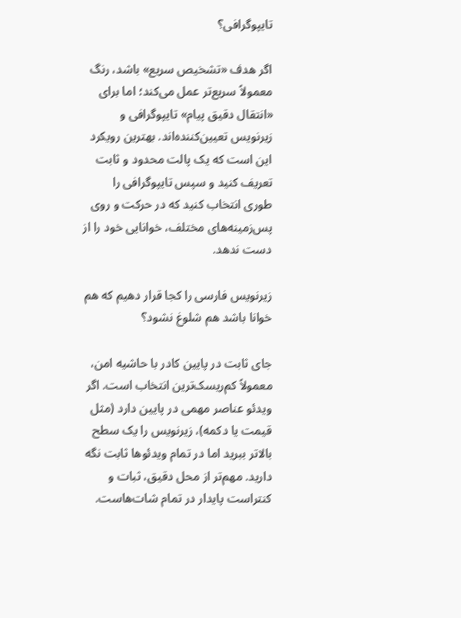تایپوگرافی؟

اگر هدف «تشخیص سریع» باشد، رنگ معمولاً سریع‌تر عمل می‌کند؛ اما برای «انتقال دقیق پیام» تایپوگرافی و زیرنویس تعیین‌کننده‌اند. بهترین رویکرد این است که یک پالت محدود و ثابت تعریف کنید و سپس تایپوگرافی را طوری انتخاب کنید که در حرکت و روی پس‌زمینه‌های مختلف، خوانایی خود را از دست ندهد.

زیرنویس فارسی را کجا قرار دهیم که هم خوانا باشد هم شلوغ نشود؟

جای ثابت در پایین کادر با حاشیه امن، معمولاً کم‌ریسک‌ترین انتخاب است. اگر ویدئو عناصر مهمی در پایین دارد (مثل قیمت یا دکمه)، زیرنویس را یک سطح بالاتر ببرید اما در تمام ویدئوها ثابت نگه دارید. مهم‌تر از محل دقیق، ثبات و کنتراست پایدار در تمام شات‌هاست.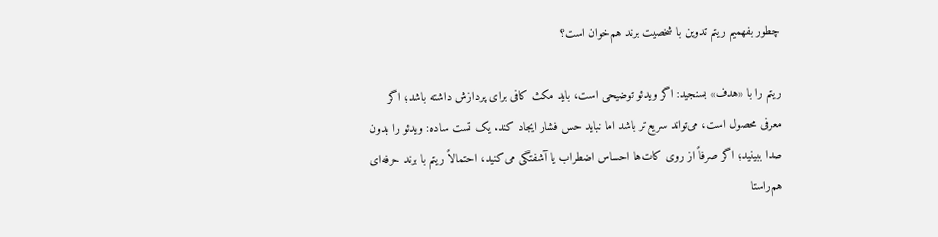چطور بفهمیم ریتم تدوین با شخصیت برند هم‌خوان است؟

ریتم را با «هدف» بسنجید: اگر ویدئو توضیحی است، باید مکث کافی برای پردازش داشته باشد؛ اگر معرفی محصول است، می‌تواند سریع‌تر باشد اما نباید حس فشار ایجاد کند. یک تست ساده: ویدئو را بدون صدا ببینید؛ اگر صرفاً از روی کات‌ها احساس اضطراب یا آشفتگی می‌کنید، احتمالاً ریتم با برند حرفه‌ای هم‌راستا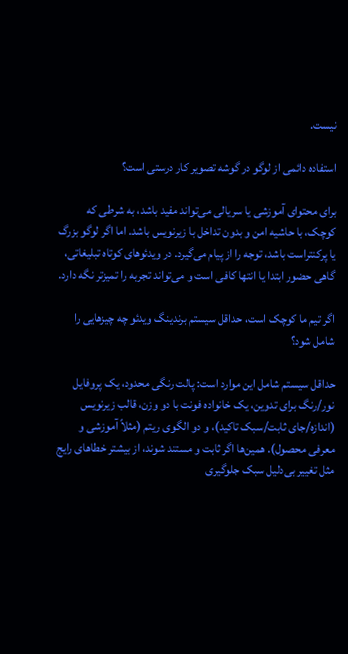نیست.

استفاده دائمی از لوگو در گوشه تصویر کار درستی است؟

برای محتوای آموزشی یا سریالی می‌تواند مفید باشد، به شرطی که کوچک، با حاشیه امن و بدون تداخل با زیرنویس باشد. اما اگر لوگو بزرگ یا پرکنتراست باشد، توجه را از پیام می‌گیرد. در ویدئوهای کوتاه تبلیغاتی، گاهی حضور ابتدا یا انتها کافی است و می‌تواند تجربه را تمیزتر نگه دارد.

اگر تیم ما کوچک است، حداقل سیستم برندینگ ویدئو چه چیزهایی را شامل شود؟

حداقل سیستم شامل این موارد است: پالت رنگی محدود، یک پروفایل نور/رنگ برای تدوین، یک خانواده فونت با دو وزن، قالب زیرنویس (اندازه/جای ثابت/سبک تاکید)، و دو الگوی ریتم (مثلاً آموزشی و معرفی محصول). همین‌ها اگر ثابت و مستند شوند، از بیشتر خطاهای رایج مثل تغییر بی‌دلیل سبک جلوگیری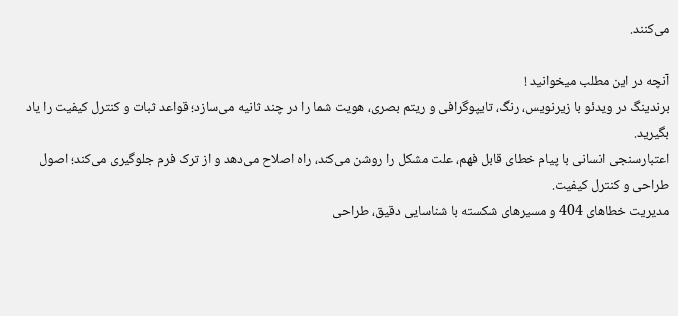می‌کنند.

آنچه در این مطلب میخوانید !
برندینگ در ویدئو با زیرنویس، رنگ، تایپوگرافی و ریتم بصری، هویت شما را در چند ثانیه می‌سازد؛ قواعد ثبات و کنترل کیفیت را یاد بگیرید.
اعتبارسنجی انسانی با پیام خطای قابل فهم، علت مشکل را روشن می‌کند، راه اصلاح می‌دهد و از ترک فرم جلوگیری می‌کند؛ اصول طراحی و کنترل کیفیت.
مدیریت خطاهای 404 و مسیرهای شکسته با شناسایی دقیق، طراحی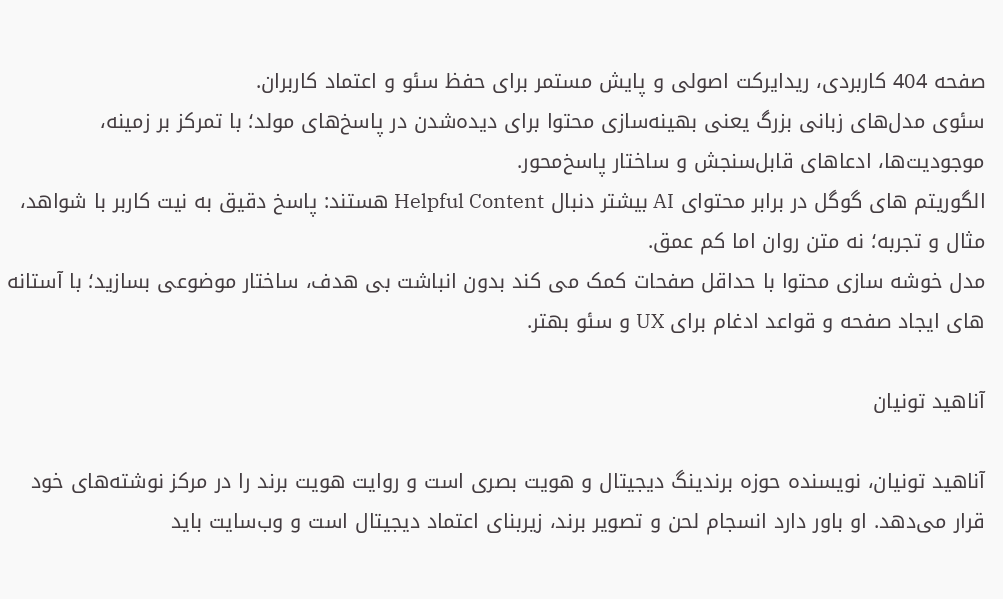صفحه 404 کاربردی، ریدایرکت اصولی و پایش مستمر برای حفظ سئو و اعتماد کاربران.
سئوی مدل‌های زبانی بزرگ یعنی بهینه‌سازی محتوا برای دیده‌شدن در پاسخ‌های مولد؛ با تمرکز بر زمینه، موجودیت‌ها، ادعاهای قابل‌سنجش و ساختار پاسخ‌محور.
الگوریتم های گوگل در برابر محتوای AI بیشتر دنبال Helpful Content هستند: پاسخ دقیق به نیت کاربر با شواهد، مثال و تجربه؛ نه متن روان اما کم عمق.
مدل خوشه سازی محتوا با حداقل صفحات کمک می کند بدون انباشت بی هدف، ساختار موضوعی بسازید؛ با آستانه های ایجاد صفحه و قواعد ادغام برای UX و سئو بهتر.

آناهید تونیان

آناهید تونیان، نویسنده حوزه برندینگ دیجیتال و هویت بصری است و روایت هویت برند را در مرکز نوشته‌های خود قرار می‌دهد. او باور دارد انسجام لحن و تصویر برند، زیربنای اعتماد دیجیتال است و وب‌سایت باید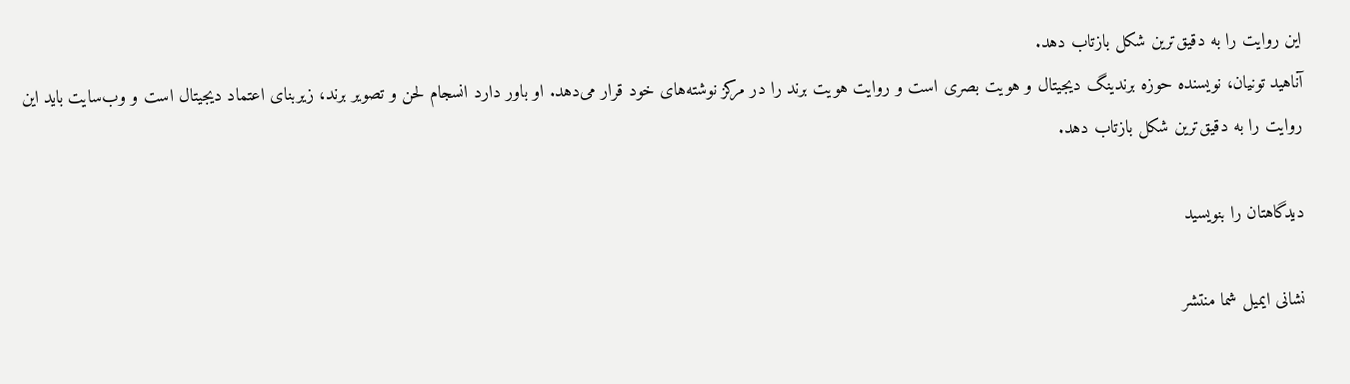این روایت را به دقیق‌ترین شکل بازتاب دهد.
آناهید تونیان، نویسنده حوزه برندینگ دیجیتال و هویت بصری است و روایت هویت برند را در مرکز نوشته‌های خود قرار می‌دهد. او باور دارد انسجام لحن و تصویر برند، زیربنای اعتماد دیجیتال است و وب‌سایت باید این روایت را به دقیق‌ترین شکل بازتاب دهد.

دیدگاهتان را بنویسید

نشانی ایمیل شما منتشر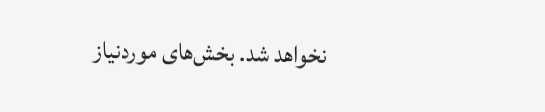نخواهد شد. بخش‌های موردنیاز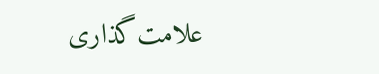علامت‌گذاری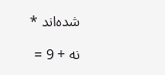شده‌اند *

نه + 9 =